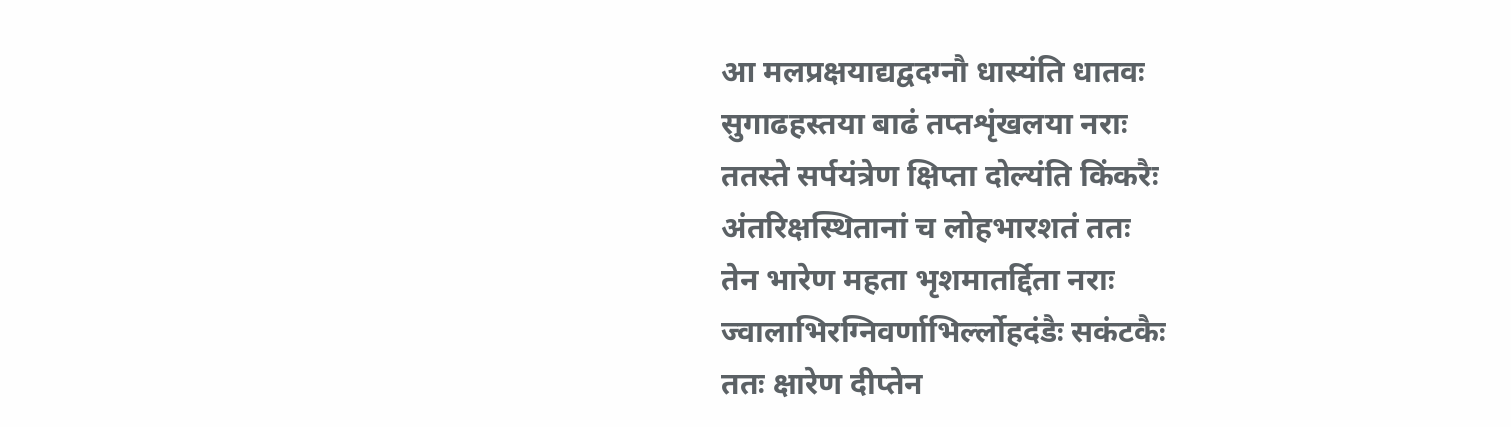आ मलप्रक्षयाद्यद्वदग्नौ धास्यंति धातवः
सुगाढहस्तया बाढं तप्तशृंखलया नराः
ततस्ते सर्पयंत्रेण क्षिप्ता दोल्यंति किंकरैः
अंतरिक्षस्थितानां च लोहभारशतं ततः
तेन भारेण महता भृशमातर्द्दिता नराः
ज्वालाभिरग्निवर्णाभिर्ल्लोहदंडैः सकंटकैः
ततः क्षारेण दीप्तेन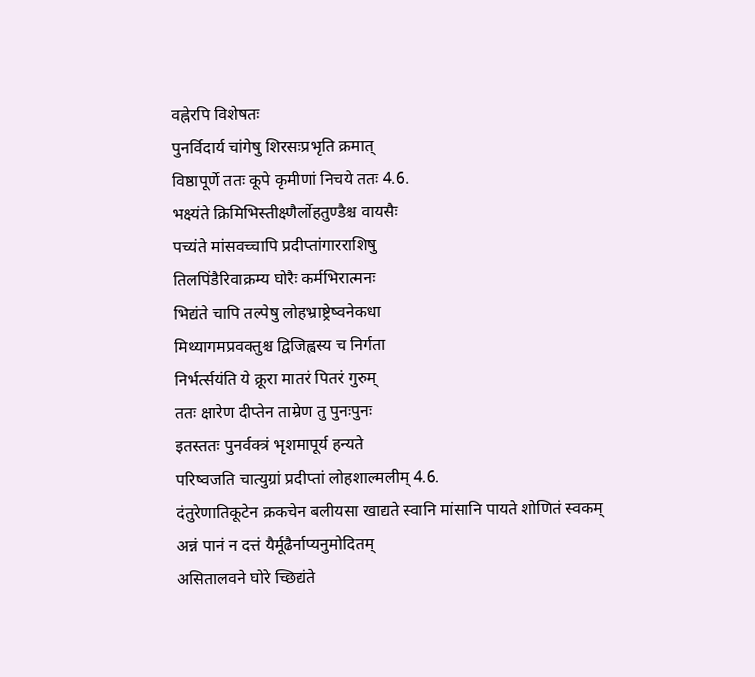वह्नेरपि विशेषतः
पुनर्विदार्य चांगेषु शिरसःप्रभृति क्रमात्
विष्ठापूर्णे ततः कूपे कृमीणां निचये ततः 4.6.
भक्ष्यंते क्रिमिभिस्तीक्ष्णैर्लोहतुण्डैश्च वायसैः
पच्यंते मांसवच्चापि प्रदीप्तांगारराशिषु
तिलपिंडैरिवाक्रम्य घोरैः कर्मभिरात्मनः
भिद्यंते चापि तल्पेषु लोहभ्राष्ट्रेष्वनेकधा
मिथ्यागमप्रवक्तुश्च द्विजिह्वस्य च निर्गता
निर्भर्त्सयंति ये क्रूरा मातरं पितरं गुरुम्
ततः क्षारेण दीप्तेन ताम्रेण तु पुनःपुनः
इतस्ततः पुनर्वक्त्रं भृशमापूर्य हन्यते
परिष्वजति चात्युग्रां प्रदीप्तां लोहशाल्मलीम् 4.6.
दंतुरेणातिकूटेन क्रकचेन बलीयसा खाद्यते स्वानि मांसानि पायते शोणितं स्वकम्
अन्नं पानं न दत्तं यैर्मूढैर्नाप्यनुमोदितम्
असितालवने घोरे च्छिद्यंते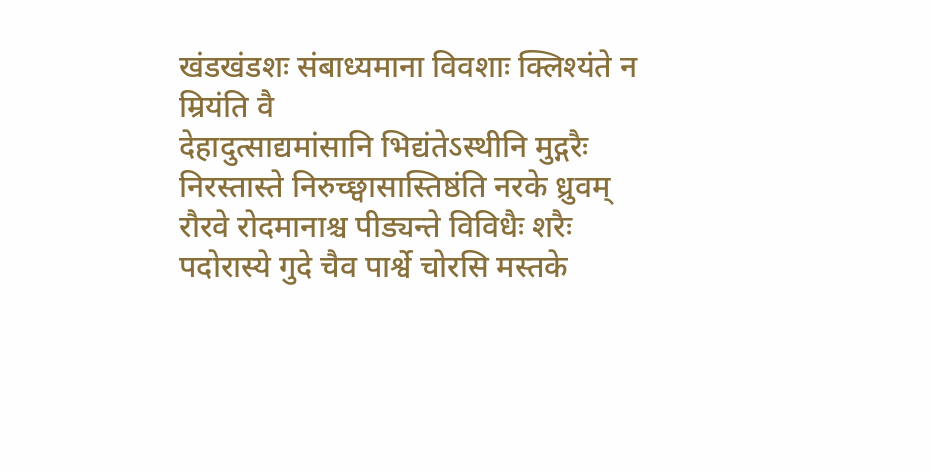खंडखंडशः संबाध्यमाना विवशाः क्लिश्यंते न म्रियंति वै
देहादुत्साद्यमांसानि भिद्यंतेऽस्थीनि मुद्गरैः
निरस्तास्ते निरुच्छ्वासास्तिष्ठंति नरके ध्रुवम्
रौरवे रोदमानाश्च पीड्यन्ते विविधैः शरैः
पदोरास्ये गुदे चैव पार्श्वे चोरसि मस्तके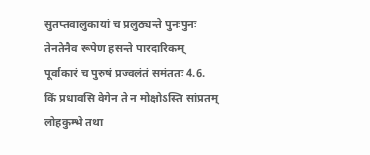सुतप्तवालुकायां च प्रलुठ्यन्ते पुनःपुनः
तेनतेनैव रूपेण हसन्ते पारदारिकम्
पूर्वाकारं च पुरुषं प्रज्वलंतं समंततः 4.6.
किं प्रधावसि वेगेन ते न मोक्षोऽस्ति सांप्रतम्
लोहकुम्भे तथा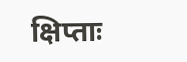क्षिप्ताः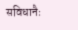सविधानैः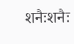शनैःशनैः